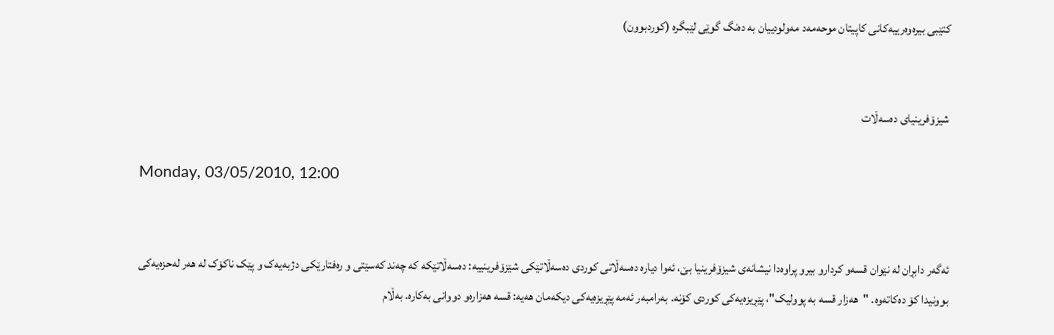کتێبی بیرەوەرییەکانی کاپیتان موحەمەد مەولودییان بە دەنگ گوێی لێبگرە (کوردبوون)


شیزۆفرینیای ده‌سه‌ڵات

Monday, 03/05/2010, 12:00


ئه‌گه‌ر دابڕان له‌ نێوان قسه‌و کردارو بیرو پراوه‌دا نیشانه‌ی شیزۆفرینیا بێ، ئه‌وا دیاره‌ ده‌سه‌ڵاتی کوردی ده‌سه‌ڵاتێکی شێزۆفرینییه‌: ده‌سه‌ڵاتێکه‌ که‌ چه‌ند که‌سێتی و ره‌فتارێکی دژبه‌یه‌ک و پێک ناکۆک له‌ هه‌ر له‌حزه‌یه‌کی بوونیدا کۆ ده‌کاته‌وه‌. "هه‌زار قسه‌ به‌ پوولیک"، پێڕیزه‌یه‌کی کوردی کۆنه‌. به‌رامبه‌ر ئه‌مه‌ پێڕیزه‌یه‌کی دیکه‌مان هه‌یه‌: قسه‌ هه‌زاره‌و دووانی به‌کاره‌. به‌ڵام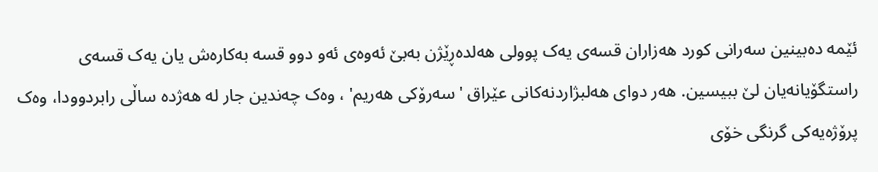ئێمه‌ ده‌بینین سه‌رانی کورد هه‌زاران قسه‌ی یه‌ک پوولی هه‌لده‌ڕێژن به‌بێ ئه‌وه‌ی ئه‌و دوو قسه‌ به‌کاره‌ش یان یه‌ک قسه‌ی راستگۆیانه‌یان لێ ببیسین. هه‌ر دوای هه‌لبژاردنه‌کانی عێراق 'سه‌رۆکی هه‌ریم' ، وه‌ک چه‌ندین جار له‌ هه‌ژده‌ ساڵی رابردوودا، وه‌ک پرۆژه‌یه‌کی گرنگی خۆی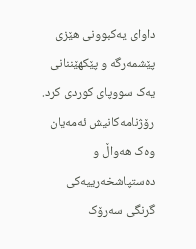داوای یه‌کبوونی هێزی پێشمه‌رگه‌ و پێکهێننانی یه‌ک سووپای کوردی کرد. رۆژنامه‌کانیش ئه‌مه‌یان وه‌ک هه‌واڵ و ده‌ستپاشخه‌رییه‌کی گرنگی سه‌رۆک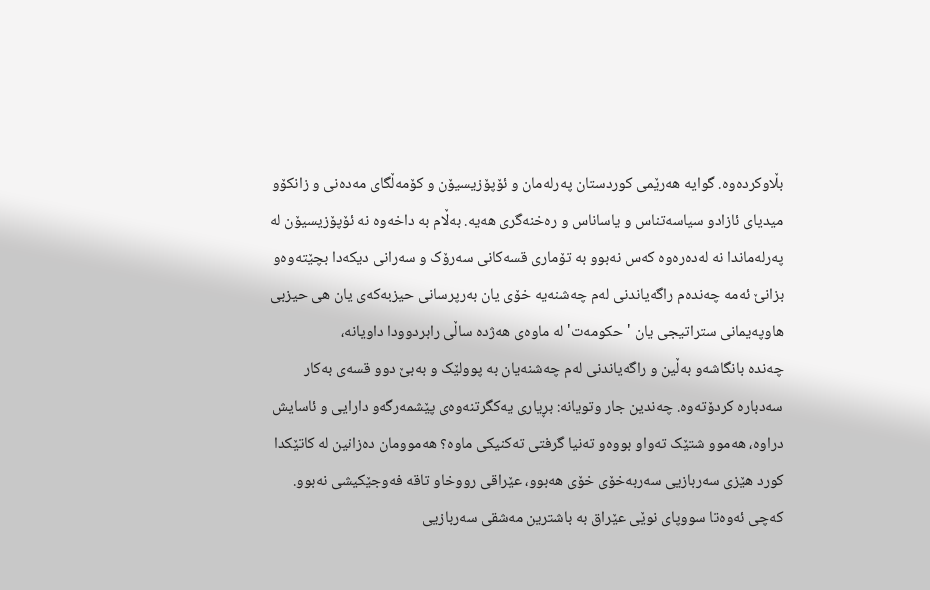بڵاوکرده‌وه‌. گوایه‌ هه‌رێمی کوردستان په‌رله‌مان و ئۆپۆزیسیۆن و کۆمه‌ڵگای مه‌ده‌نی و زانکۆو میدیای ئازادو سیاسه‌تناس و یاساناس و ره‌خنه‌گری هه‌یه‌. به‌ڵام به‌ داخه‌وه‌ نه‌ ئۆپۆزیسیۆن له‌ په‌رله‌ماندا نه‌ له‌ده‌ره‌وه‌ که‌س نه‌بوو به‌ تۆماری قسه‌کانی سه‌رۆک و سه‌رانی دیکه‌دا بچێته‌وه‌و بزانێ ئه‌مه‌ چه‌نده‌م راگه‌یاندنی له‌م چه‌شنه‌یه‌ خۆی یان به‌رپرسانی حیزبه‌که‌ی یان هی حیزبی هاوپه‌یمانی ستراتیجی یان 'حکومه‌ت' له‌ ماوه‌ی هه‌ژده‌ ساڵی رابردوودا داویانه‌،
چه‌نده‌ بانگاشه‌و به‌ڵین و راگه‌یاندنی له‌م چه‌شنه‌یان به‌ پوولێک و به‌بێ دوو قسه‌ی به‌کار سه‌دباره‌ کردۆته‌وه‌. چه‌ندین جار وتویانه‌‌: بڕیا‌ری یه‌کگرتنه‌وه‌ی پێشمه‌رگه‌و دارایی و ئاسایش دراوه‌، هه‌موو شتێک ته‌واو بووه‌و ته‌نیا گرفتی ته‌کنیکی ماوه‌؟ هه‌موومان ده‌زانین له‌ کاتێکدا کورد هێزی سه‌ربازیی سه‌ربه‌خۆی خۆی هه‌بوو، عێراقی رووخاو تاقه‌ فه‌وجێکیشی نه‌بوو. که‌چی ئه‌وه‌تا سووپای نوێی عێراق به‌ باشترین مه‌شقی سه‌ربازیی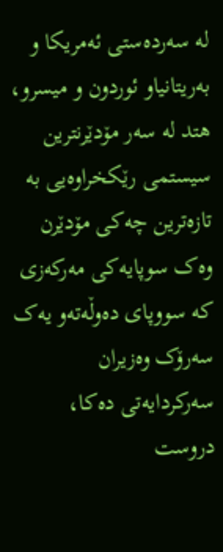له‌ سه‌رده‌ستی ئه‌مریکا و به‌ریتانیاو ئوردون و میسرو، هتد له‌ سه‌ر مۆدێرنترین سیستمی رێکخراوه‌یی به‌ تازه‌ترین چه‌کی مۆدێرن وه‌ک سوپایه‌کی مه‌رکه‌زی که‌ سووپای ده‌وڵه‌ته‌و یه‌ک سه‌رۆک وه‌زیران سه‌رکردایه‌تی‌ ده‌کا، دروست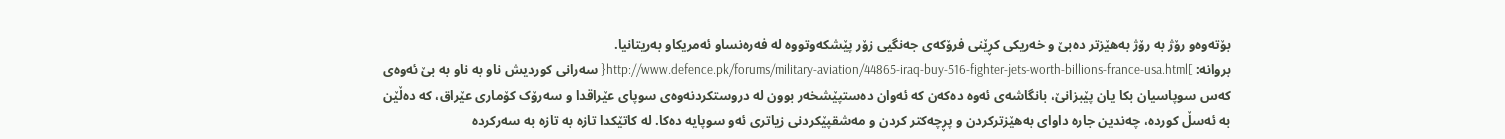بۆته‌وه‌و رۆژ به‌ رۆژ به‌هێزتر ده‌بێ و خه‌ریکی کڕێنی فرۆکه‌ی جه‌نگیی زۆر پێشکه‌وتووه‌ له‌ فه‌ره‌نساو ئه‌مریکاو به‌ریتانیا.
بروانه‌: ]http://www.defence.pk/forums/military-aviation/44865-iraq-buy-516-fighter-jets-worth-billions-france-usa.html{ سه‌رانی کوردیش ناو به‌ ناو به‌ بێ ئه‌وه‌ی که‌س سوپاسیان بکا یان پێبزانێ، بانگاشه‌ی ئه‌وه‌ ده‌که‌ن که‌ ئه‌وان ده‌ستپێشخه‌ر بوون له‌ دروستکردنه‌وه‌ی سوپای عێراقدا و سه‌رۆک کۆماری عێراق، که‌ ده‌ڵێن به‌ ئه‌سڵ کورده‌، چه‌ندین جاره‌ داوای به‌هێزترکردن و پڕچه‌کتر کردن و مه‌شقپێکردنی زیاتری ئه‌و سوپایه‌ ده‌کا. له‌ کاتێکدا تازه‌ به‌ تازه‌ به‌ سه‌رکرده‌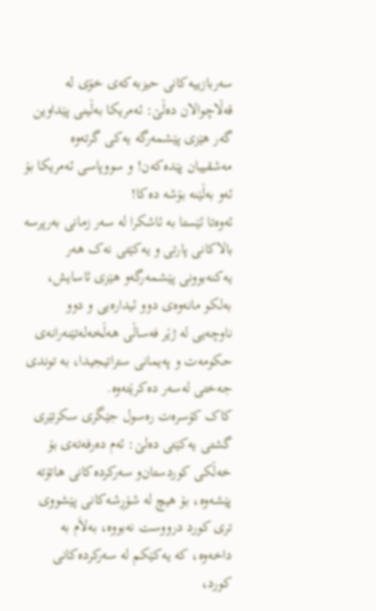سه‌ربازییه‌کانی حیزبه‌که‌ی خۆی له‌ قه‌ڵاچوالان ده‌ڵێ: ئه‌‌مریکا به‌ڵینی پێداوین گه‌ر هێزی پێشمه‌رگه‌ یه‌کی گرته‌وه‌ مه‌شقییان پێده‌که‌ن! و سووپاسی ئه‌مریکا بۆ ئه‌و به‌ڵێنه‌ بۆشه‌ ده‌کا!
ئه‌وه‌تا ئێستا به‌ ئاشکرا له‌ سه‌ر زمانی به‌رپرسه‌ بالاکانی پارتی و یه‌کێتی نه‌ک هه‌ر یه‌کنه‌بوونی پێشمه‌رگه‌و هێزی ئاسایش، به‌لکو مانه‌وه‌ی دوو ئیداره‌یی و دوو ناوچه‌یی له‌ ژێر فه‌ساڵی هه‌ڵخه‌له‌تێنه‌رانه‌ی حکومه‌ت و په‌یمانی ستراتیجیدا، به‌ توندی جه‌ختی له‌سه‌ر ده‌کرێته‌وه‌.
کاک کۆسره‌ت ره‌سول جێگری سکرتێری گشتی یه‌کێتی ده‌لێ: ئه‌م ده‌رفه‌ته‌ی‌ بۆ خه‌ڵكی‌ كوردستان‌و سه‌ركرده‌كانی‌ هاتۆته‌ پێشه‌وه‌، بۆ هیچ له‌ شۆڕشه‌كانی‌ پێشووی‌ تری‌ كورد درووست نه‌بووه‌، به‌لاَم به‌ داخه‌وه‌، كه‌ یه‌كێكم له‌ سه‌ركرده‌كانی‌ كورد،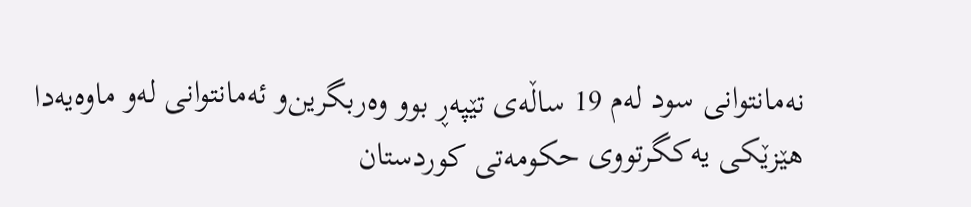نه‌مانتوانی‌ سود له‌م 19 ساڵه‌ی‌ تێپه‌ڕ بوو وه‌ربگرین‌و ئه‌مانتوانی‌ له‌و ماوه‌یه‌دا هێزێكی‌ یه‌كگرتووی‌ حكومه‌تی‌ كوردستان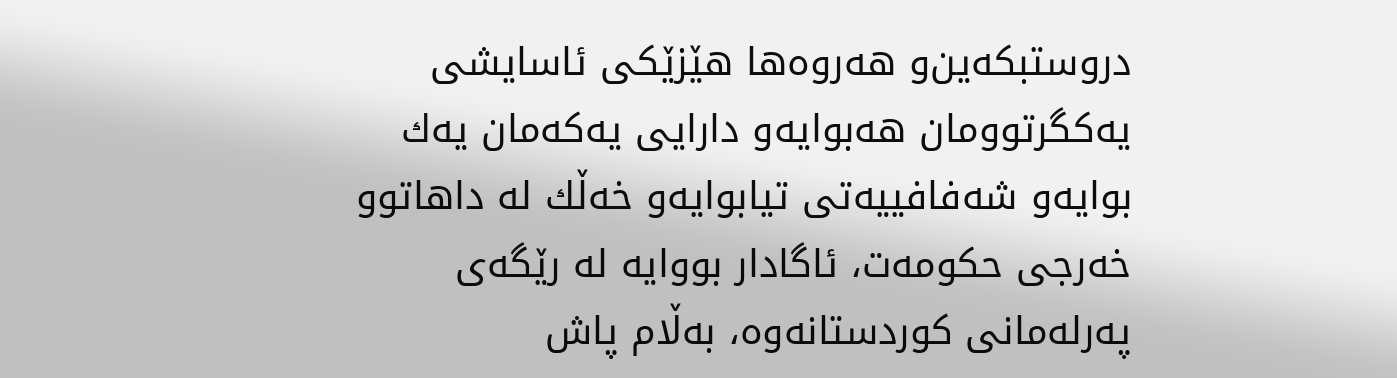دروستبكه‌ین‌و هه‌روه‌ها هێزێكی‌ ئاسایشی‌ یه‌كگرتوومان هه‌بوایه‌‌و دارایی‌ یه‌كه‌مان یه‌ك بوایه‌و شه‌فافییه‌تی‌ تیابوایه‌‌و خه‌ڵك له‌ داهاتوو خه‌رجی‌ حكومه‌ت، ئاگادار بووایه‌ له‌ رێگه‌ی‌ په‌رله‌مانی‌ كوردستانه‌وه‌، به‌ڵام پاش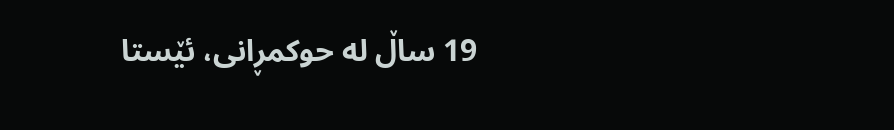19 ساڵ له‌ حوكمڕانی‌، ئێستا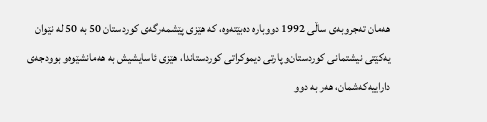هه‌مان ته‌جروبه‌ی‌ ساڵی‌ 1992 دووباره‌ ده‌بێته‌وه‌، كه‌ هێزی‌ پێشمه‌رگه‌ی‌ كوردستان 50 به‌ 50 له‌ نێوان یه‌كێتی‌ نیشتمانی‌ كوردستان‌و پارتی‌ دیموكراتی‌ كوردستاندا، هێزی‌ ئاسایشیش به‌ هه‌مانشێوه‌و بوودجه‌ی‌ داراییه‌كه‌شمان، هه‌ر به‌ دوو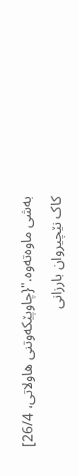به‌شی‌ ماوه‌ته‌وه‌."{چاوپێکه‌وتنی هاولاتی، 26/4]
کاک نێچیروان بارزانی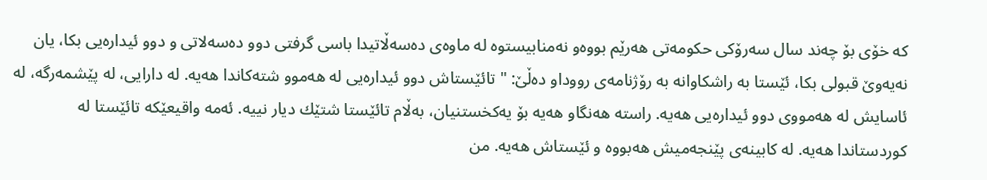که‌ خۆی بۆ چه‌ند سال سه‌رۆکی حکومه‌تی هه‌رێم بووه‌و نه‌منابیستوه‌ له‌ ماوه‌ی ده‌سه‌ڵاتیدا باسی گرفتی دوو ده‌سه‌لاتی و دوو ئیداره‌یی بکا، یان نه‌یه‌وێ قبولی بکا، ئێستا به‌ راشکاوانه‌ به‌ رۆژنامه‌ی رووداو ده‌ڵێ: " تائێستاش دوو ئیدارەیی لە هەموو شتەكاندا هەیە. لە دارایی، لە پێشمەرگە، لە ئاسایش لە هەمووی دوو ئیدارەیی هەیە. راستە هەنگاو هەیە بۆ یەكخستنیان، بەڵام تائێستا شتێك دیار نییە. ئەمە واقیعێكە تائێستا لە كوردستاندا هەیە. لە كابینەی پێنجەمیش هەبووە و ئێستاش هەیە. من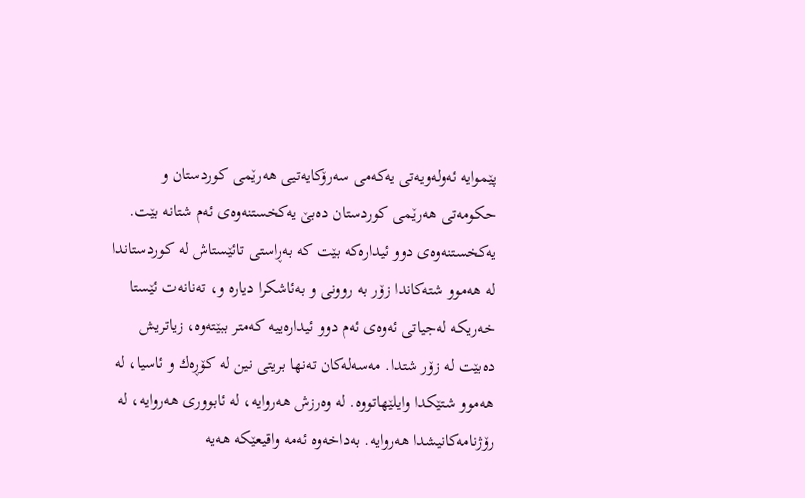پێموایە ئەولەویەتی یەكەمی سەرۆكایەتیی هەرێمی كوردستان و حكومەتی هەرێمی كوردستان دەبێ یەكخستنەوەی ئەم شتانە بێت. یەكخستنەوەی دوو ئیدارەكە بێت كە بەڕاستی تائێستاش لە كوردستاندا لە هەموو شتەكاندا زۆر بە روونی و بەئاشكرا دیارە و، تەنانەت ئێستا خەریكە لەجیاتی ئەوەی ئەم دوو ئیدارەییە كەمتر ببێتەوە، زیاتریش دەبێت لە زۆر شتدا. مەسەلەكان تەنها بریتی نین لە كۆڕەك و ئاسیا، لە هەموو شتێكدا وایلێهاتووە. لە وەرزش هەروایە، لە ئابووری هەروایە، لە رۆژنامەكانیشدا هەروایە. بەداخەوە ئەمە واقیعێكە هەیە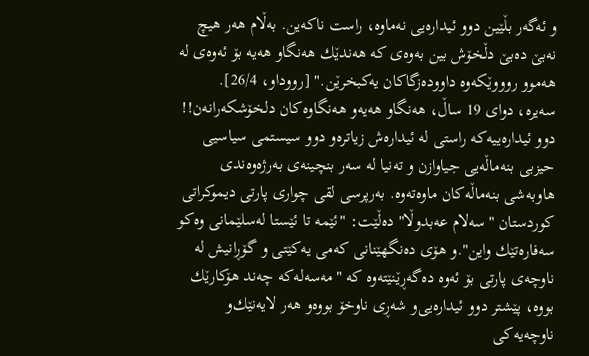و ئەگەر بڵێین دوو ئیدارەیی نەماوە، راست ناكەین. بەڵام هەر هیچ نەبێ دەبێ دڵخۆش بین بەوەی كە هەندێك هەنگاو هەیە بۆ ئەوەی لە هەموو روووێكەوە داوودەزگاكان یەكبخرێن." [رووداو، 26/4]. سه‌یره‌، دوای 19 ساڵ، هه‌نگاو هه‌یه‌و هه‌نگاوه‌کان دلخۆشکه‌رانه‌ن!!
دوو ئیداره‌ییه‌که‌ راستی له‌ ئیداره‌ش زیاتره‌و دوو سیستمی سیاسیی حیزبی بنه‌ماڵه‌یی جیاوازن و ته‌نیا له‌ سه‌ر بنچینه‌ی به‌رژه‌وه‌ندی هاوبه‌شی بنه‌ماڵه‌کان ماوه‌ته‌وه‌. به‌‌رپرسی‌ لقی‌ چواری‌ پارتی‌ دیموكراتی‌ كوردستان "سه‌لام عه‌بدوڵا" ده‌ڵێت: "ئێمه‌ تا ئێستا له‌سلێمانی‌ وه‌كو سه‌فاره‌تێك واین".و هۆی ده‌نگهێنانی که‌می یه‌کێتی و گۆڕانیش له‌ ناوچه‌ی پارتی بۆ ئه‌وه‌ ده‌گه‌ڕێنێته‌وه‌ که‌ "مه‌سه‌له‌كه‌ چه‌ند هۆكارێك بووه‌، پێشتر دوو ئیداره‌یی‌‌و شه‌ڕی‌ ناوخۆ بووه‌‌و هه‌ر لایه‌نێك‌و ناوچه‌یه‌كی‌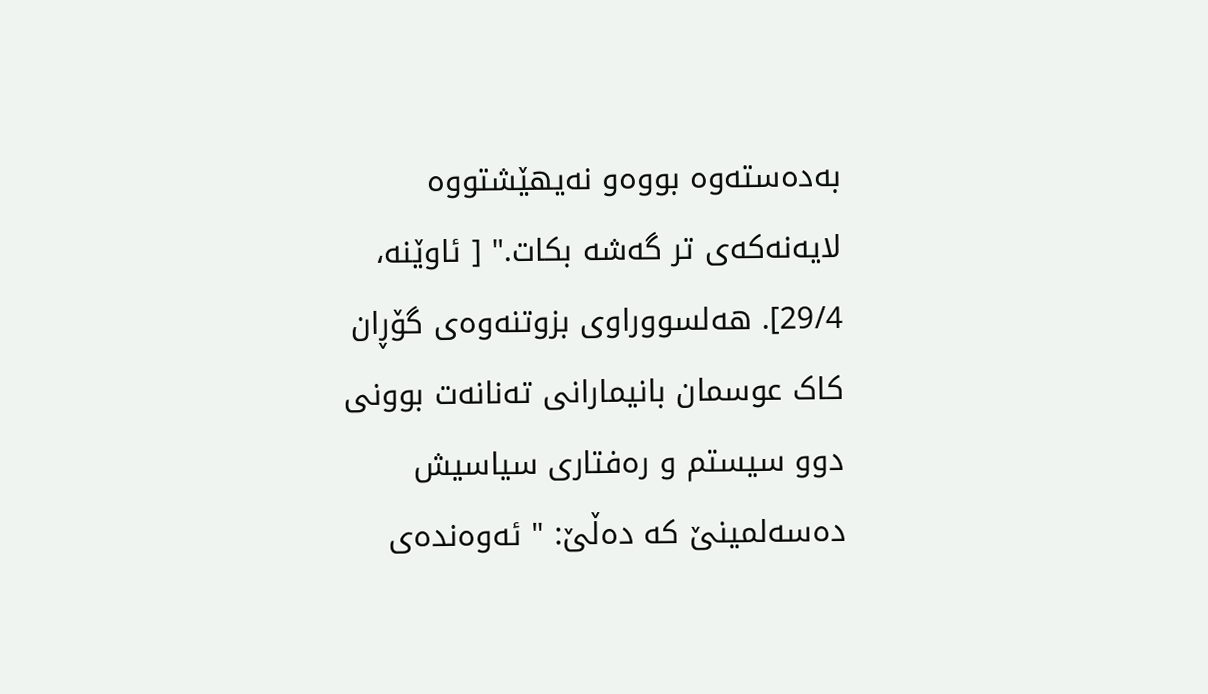به‌ده‌سته‌وه‌ بووه‌‌و نه‌یهێشتووه‌ لایه‌نه‌كه‌ی‌ تر گه‌شه‌ بكات." [ ئاوێنه‌، 29/4]. هه‌لسووراوی بزوتنه‌وه‌ی گۆڕان کاک عوسمان بانیمارانی ته‌نانه‌ت بوونی دوو سیستم و ره‌فتاری سیاسیش ده‌سه‌لمینێ که‌ ده‌ڵێ: " ئه‌وه‌نده‌ی‌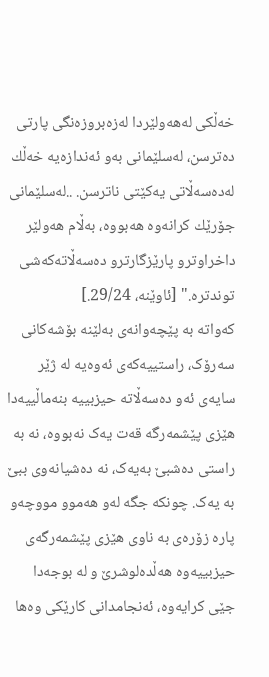خه‌ڵكی‌ له‌هه‌ولێردا له‌زه‌بروزه‌نگی‌ پارتی‌ ده‌ترسن، له‌سلێمانی‌ به‌و ئه‌ندازه‌یه‌ خه‌ڵك له‌ده‌سه‌ڵاتی‌ یه‌كێتی‌ ناترسن. ..له‌سلێمانی‌ جۆرێك كرانه‌وه‌ هه‌بووه‌، به‌ڵام هه‌ولێر داخراوترو پارێزگارتر‌و ده‌سه‌ڵاته‌كه‌شی‌ توندتره." [ئاوێنه‌، 29/24.]
که‌واته‌ به‌ پێچه‌وانه‌ی به‌لێنه‌ بۆشه‌کانی سه‌رۆک، راستییه‌که‌ی ئه‌وه‌یه‌ له‌ ژێر سایه‌ی ئه‌و ده‌سه‌ڵاته‌ حیزبییه‌ بنه‌ماڵییه‌دا هێزی پێشمه‌رگه‌ قه‌ت یه‌ک نه‌بووه‌، نه‌ به‌ راستی ده‌شبێ به‌یه‌ک، نه‌ ده‌شیانه‌وی ببێ به‌ یه‌ک. چونکه‌ جگه‌ له‌و هه‌موو مووچه‌و پاره‌ زۆره‌ی به‌ ناوی هێزی پێشمه‌رگه‌ی حیزبییه‌وه‌ هه‌ڵده‌لوشرێ و له‌ بوجه‌دا جێی کرایه‌وه‌، ئه‌نجامدانی کارێکی وه‌ها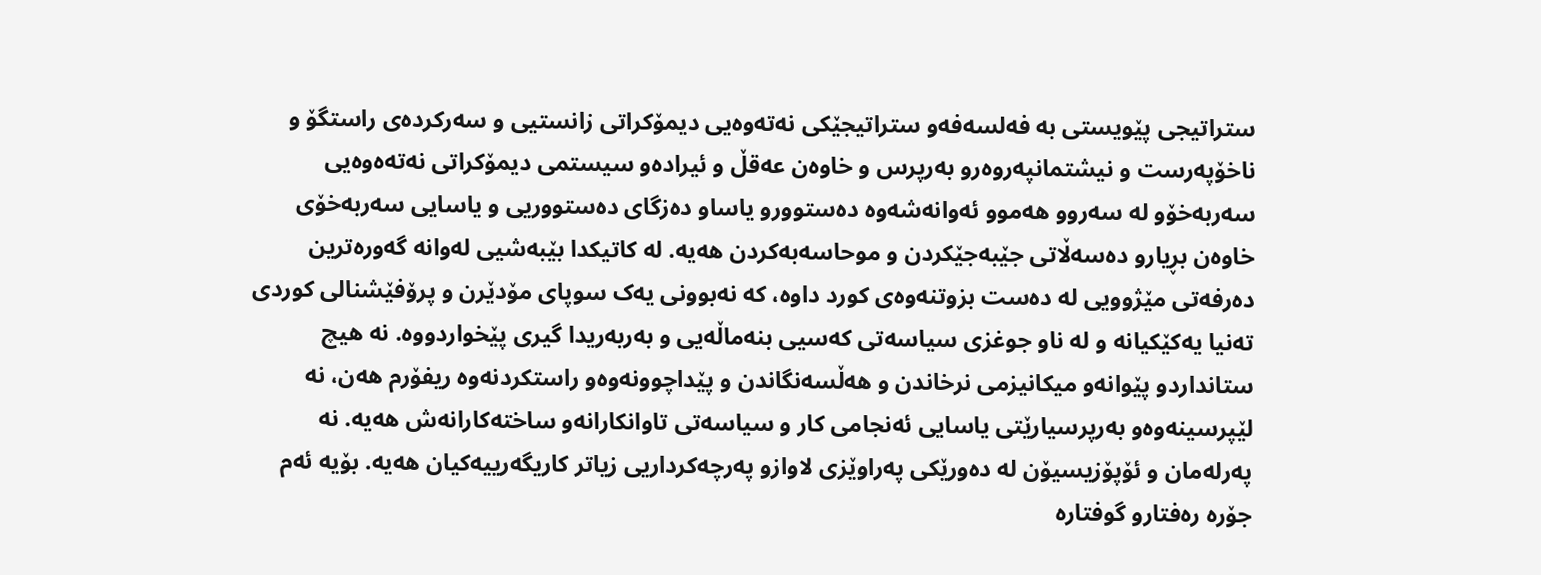ستراتیجی پێویستی به‌ فه‌لسه‌فه‌و ستراتیجێکی نه‌ته‌وه‌یی دیمۆکراتی زانستیی و سه‌رکرده‌ی راستگۆ و ناخۆپه‌رست و نیشتمانپه‌روه‌رو به‌رپرس و خاوه‌ن عه‌قڵ و ئیراده‌و سیستمی دیمۆکراتی نه‌ته‌ه‌وه‌‌یی سه‌ربه‌خۆو له‌ سه‌روو هه‌موو ئه‌وانه‌شه‌وه‌ ده‌ستوورو یاساو ده‌زگای ده‌ستووریی و یاسایی سه‌ربه‌خۆی خاوه‌ن بڕیارو ده‌سه‌ڵاتی جێبه‌جێکردن و موحاسه‌به‌کردن هه‌یه‌. له‌ کاتیکدا بێبه‌شیی له‌وانه‌ گه‌وره‌ترین ده‌رفه‌تی مێژوویی له‌ ده‌ست بزوتنه‌وه‌ی کورد داوه‌، که‌ نه‌بوونی یه‌ک سوپای مۆدێرن و پرۆفێشنالی کوردی ته‌نیا یه‌کێکیانه‌ و له‌ ناو جوغزی سیاسه‌تی که‌سیی بنه‌ماڵه‌یی و به‌ربه‌ریدا گیری پێخواردووه‌. نه‌ هیچ ستانداردو پێوانه‌و میکانیزمی نرخاندن و هه‌ڵسه‌نگاندن و پێداچوونه‌وه‌و راستکردنه‌وه‌ ریفۆرم هه‌ن، نه‌ لێپرسینه‌وه‌و به‌رپرسیارێتی یاسایی ئه‌نجامی کار و سیاسه‌تی تاوانکارانه‌و ساخته‌کارانه‌ش هه‌یه‌. نه‌ په‌رله‌مان و ئۆپۆزیسیۆن له‌ ده‌ورێکی په‌راوێزی لاوازو په‌رچه‌کرداریی زیاتر کاریگه‌رییه‌کیان هه‌یه‌. بۆیه‌ ئه‌م جۆره‌ ره‌فتارو گوفتاره‌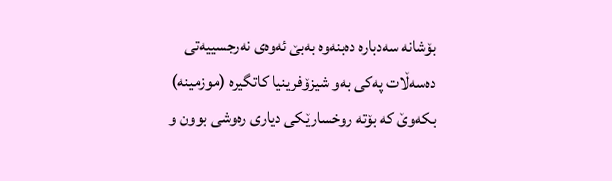بۆشانه‌ سه‌دباره‌ ده‌بنه‌وه‌ به‌بێ ئه‌وه‌ی نه‌رجسییه‌تی ده‌سه‌ڵات په‌کی به‌و شیزۆفرینیا کاتگیره‌ (موزمینه‌) بکه‌وێ که‌ بۆته‌ روخسارێکی دیاری ره‌وشی بوون و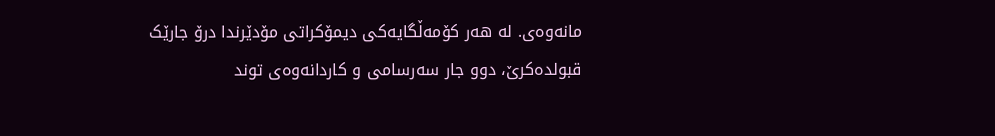مانه‌وه‌ی. له‌ هه‌ر کۆمه‌ڵگایه‌کی دیمۆکراتی مۆدێرندا درۆ جارێک قبولده‌کرێ، دوو جار سه‌رسامی و کاردانه‌وه‌ی توند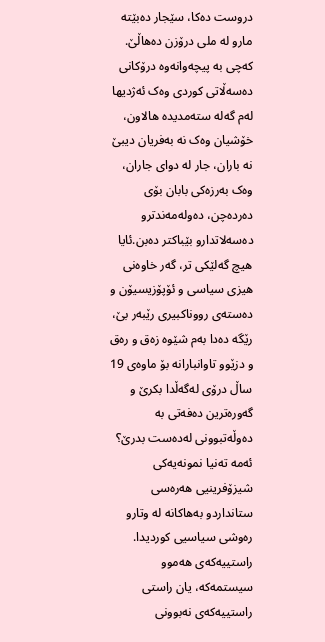دروست ده‌کا، سێجار ده‌بێته‌ مارو له‌ ملی درۆزن ده‌هاڵێ. که‌چی به‌ پیچه‌وانه‌وه‌ درۆکانی ده‌سه‌ڵاتی کوردی وه‌ک ئه‌ژدیها له‌م گه‌له‌ سته‌مدیده‌ هالاون، خۆشیان وه‌ک نه‌ به‌فریان دیبێ نه‌ باران، جار له‌ دوای جاران، وه‌ک به‌رزه‌کی بابان بۆی ده‌رده‌چن، ده‌وله‌مه‌ندترو ده‌سه‌لاتدارو بێباکتر ده‌بن.ئایا هیچ گه‌لێکی تر، گه‌ر خاوه‌نی هیزی سیاسی و ئۆپۆزیسیۆن و ده‌سته‌ی رووناکبیری رێبه‌ر بێ، رێگه‌ ده‌دا به‌م شێوه‌ زه‌ق و ره‌ق و دزێوو تاوانبارانه‌ بۆ ماوه‌ی 19 ساڵ درۆی له‌گه‌ڵدا بکرێ و گه‌وره‌ترین ده‌فه‌تی به‌ ده‌وڵه‌تبوونی له‌ده‌ست بدرێ؟
ئه‌مه‌ ته‌نیا نمونه‌یه‌کی شیزۆفرینیی هه‌ره‌سی ستانداردو به‌هاکانه‌ له‌ وتارو ره‌وشی سیاسیی کوردیدا. راستییه‌که‌ی هه‌موو سیستمه‌که‌، یان راستی راستییه‌که‌ی نه‌بوونی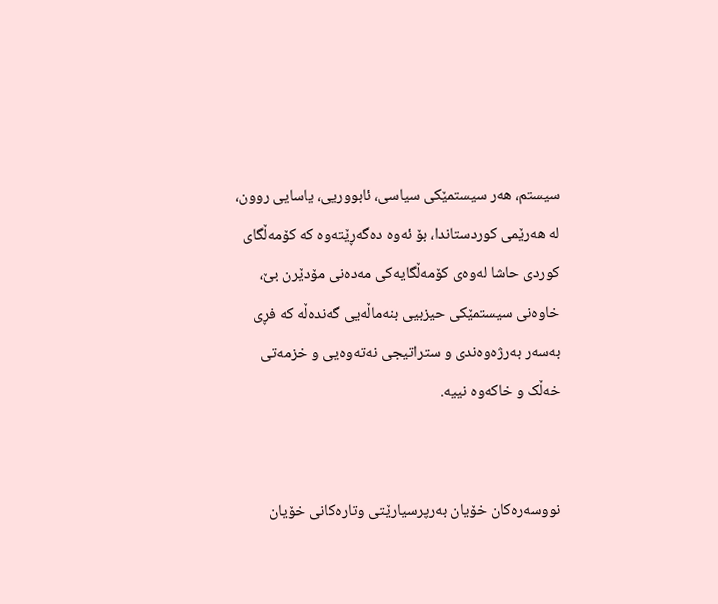سیستم، هه‌ر سیستمێکی سیاسی، ئابووریی، یاسایی روون، له‌ هه‌رێمی کوردستاندا، بۆ ئه‌وه‌ ده‌گه‌ڕێته‌وه‌ که‌ کۆمه‌ڵگای کوردی حاشا له‌وه‌ی کۆمه‌ڵگایه‌کی مه‌ده‌نی مۆدێرن بێ، خاوه‌نی سیستمێکی حیزبیی بنه‌ماڵه‌یی گه‌نده‌ڵه‌ که‌ فڕی به‌سه‌ر به‌رژه‌وه‌ندی و ستراتیجی نه‌ته‌وه‌یی و خزمه‌تی خه‌ڵک و خاکه‌وه‌ نییه‌.


نووسەرەکان خۆیان بەرپرسیارێتی وتارەکانی خۆیان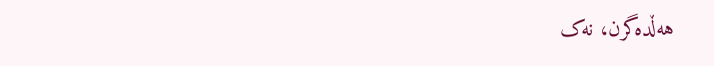هەڵدەگرن، نەک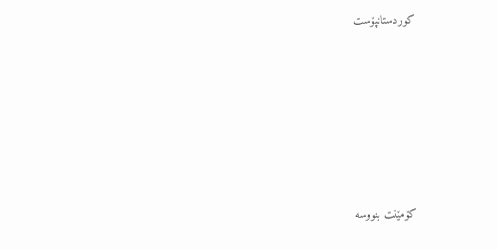کوردستانپۆست






کۆمێنت بنووسە